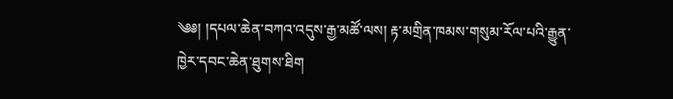༄༅། །དཔལ་ཆེན་བཀའ་འདུས་རྒྱ་མཚོ་ལས། རྟ་མགྲིན་ཁམས་གསུམ་རོལ་པའི་རྒྱུན་ཁྱེར་དབང་ཆེན་ཐུགས་ཐིག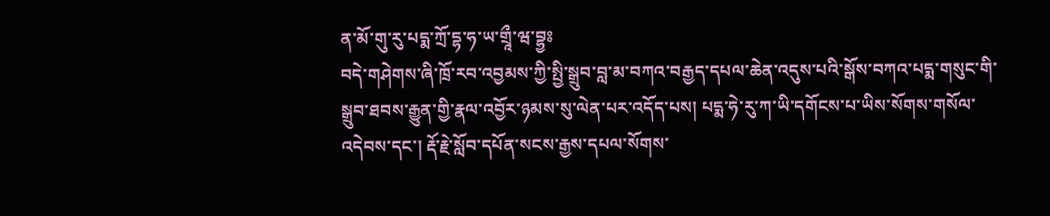ན་མོ་གུ་རུ་པདྨ་ཀྲོ་དྷ་ཧ་ཡ་གྲཱྀ་ཝ་བྷྱཿ
བདེ་གཤེགས་ཞི་ཁྲོ་རབ་འབྱམས་ཀྱི་སྤྱི་སྒྲུབ་བླ་མ་བཀའ་བརྒྱད་དཔལ་ཆེན་འདུས་པའི་སྒོས་བཀའ་པདྨ་གསུང་གི་སྒྲུབ་ཐབས་རྒྱུན་གྱི་རྣལ་འབྱོར་ཉམས་སུ་ལེན་པར་འདོད་པས། པདྨ་ཧེ་རུ་ཀ་ཡི་དགོངས་པ་ཡིས་སོགས་གསོལ་འདེབས་དང་། རྡོ་རྗེ་སློབ་དཔོན་སངས་རྒྱས་དཔལ་སོགས་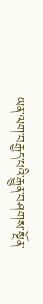ཡན་ལག་བརྒྱད་པའི་རྒྱུན་བཤགས་སྔོན་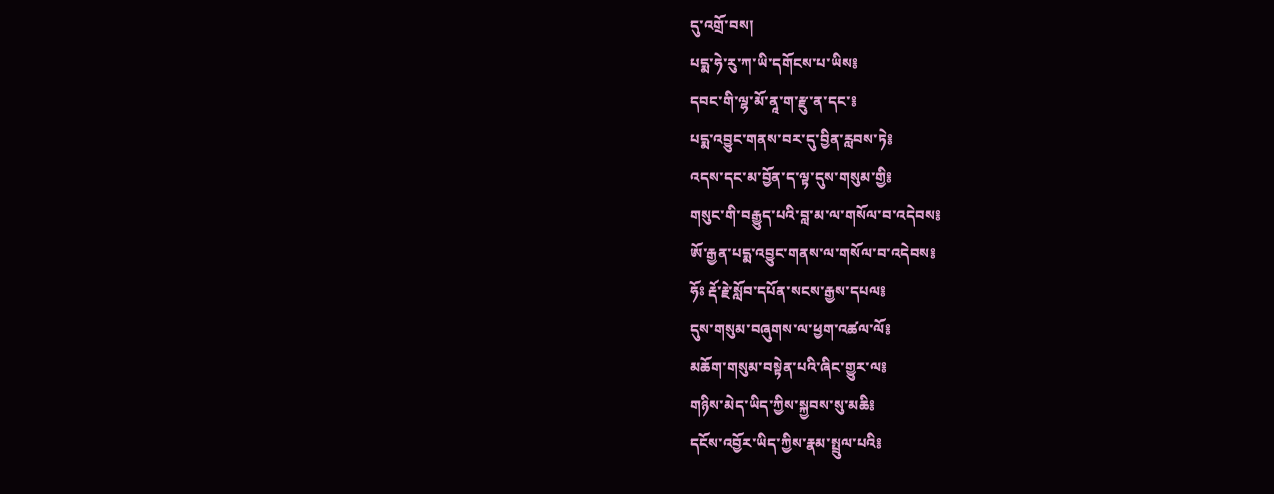དུ་འགྲོ་བས།
པདྨ་ཧེ་རུ་ཀ་ཡི་དགོངས་པ་ཡིས༔
དབང་གི་ལྷ་མོ་ནཱ་ག་རྫུ་ན་དང་༔
པདྨ་འབྱུང་གནས་བར་དུ་བྱིན་རླབས་ཏེ༔
འདས་དང་མ་བྱོན་ད་ལྟ་དུས་གསུམ་གྱི༔
གསུང་གི་བརྒྱུད་པའི་བླ་མ་ལ་གསོལ་བ་འདེབས༔
ཨོ་རྒྱན་པདྨ་འབྱུང་གནས་ལ་གསོལ་བ་འདེབས༔
ཧོཿ རྡོ་རྗེ་སློབ་དཔོན་སངས་རྒྱས་དཔལ༔
དུས་གསུམ་བཞུགས་ལ་ཕྱག་འཚལ་ལོ༔
མཆོག་གསུམ་བསྟེན་པའི་ཞིང་གྱུར་ལ༔
གཉིས་མེད་ཡིད་ཀྱིས་སྐྱབས་སུ་མཆི༔
དངོས་འབྱོར་ཡིད་ཀྱིས་རྣམ་སྤྲུལ་པའི༔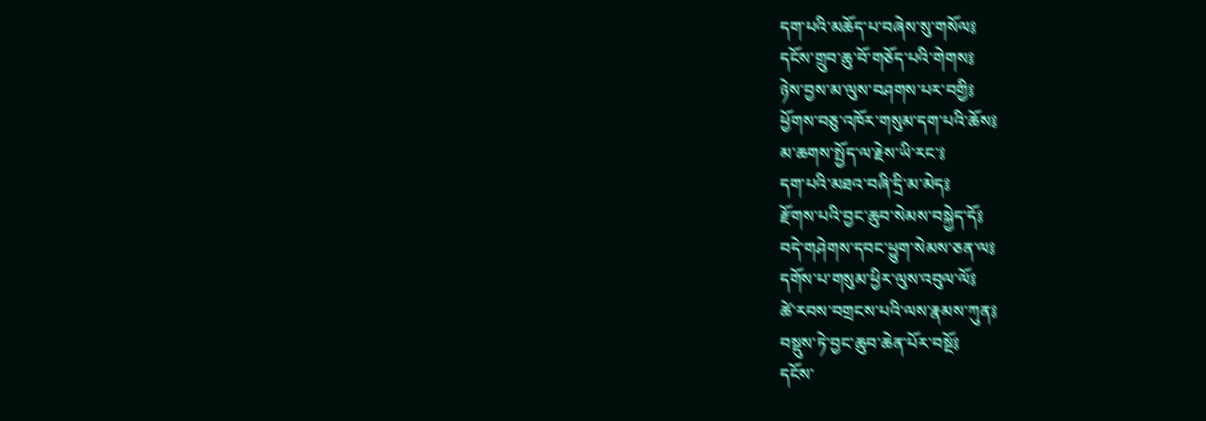དག་པའི་མཆོད་པ་བཞེས་སུ་གསོལ༔
དངོས་གྲུབ་ཆུ་བོ་གཅོད་པའི་གེགས༔
ཉེས་བྱས་མ་ལུས་བཤགས་པར་བགྱི༔
ཕྱོགས་བཅུ་འཁོར་གསུམ་དག་པའི་ཆོས༔
མ་ཆགས་སྤྱོད་ལ་རྗེས་ཡི་རང་༔
དག་པའི་མཐའ་བཞི་དྲི་མ་མེད༔
རྫོགས་པའི་བྱང་ཆུབ་སེམས་བསྐྱེད་དོ༔
བདེ་གཤེགས་དབང་ཕྱུག་སེམས་ཅན་ལ༔
དགོས་པ་གསུམ་ཕྱིར་ལུས་འབུལ་ལོ༔
ཚེ་རབས་བགྲངས་པའི་ལས་རྣམས་ཀུན༔
བསྡུས་ཏེ་བྱང་ཆུབ་ཆེན་པོར་བསྔོ༔
དངོས་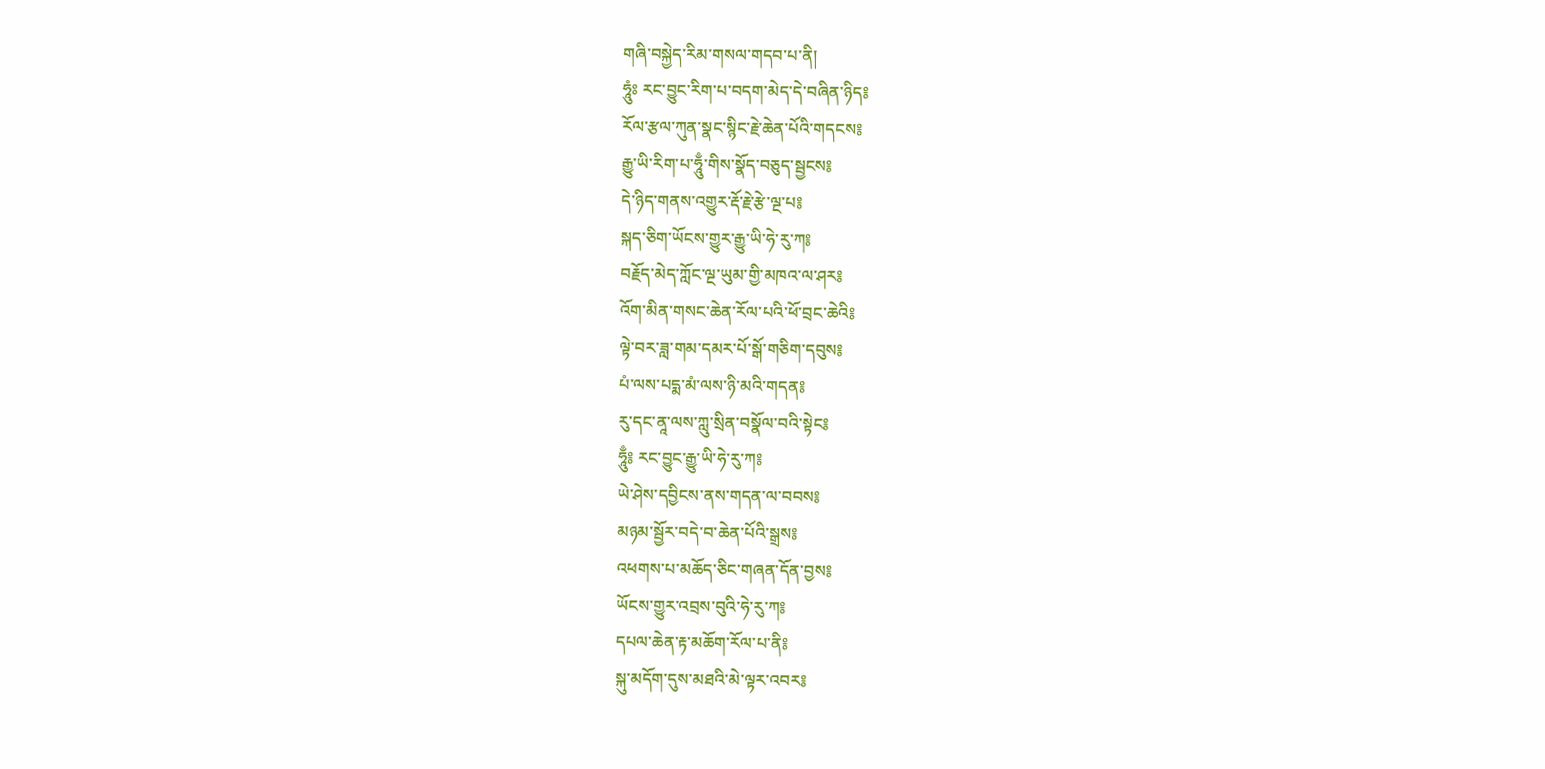གཞི་བསྐྱེད་རིམ་གསལ་གདབ་པ་ནི།
ཧཱུཾཿ རང་བྱུང་རིག་པ་བདག་མེད་དེ་བཞིན་ཉིད༔
རོལ་རྩལ་ཀུན་སྣང་སྙིང་རྗེ་ཆེན་པོའི་གདངས༔
རྒྱུ་ཡི་རིག་པ་ཧཱུྃ་གིས་སྣོད་བཅུད་སྦྱངས༔
དེ་ཉིད་གནས་འགྱུར་རྡོ་རྗེ་རྩེ་ལྔ་པ༔
སྐད་ཅིག་ཡོངས་གྱུར་རྒྱུ་ཡི་ཧེ་རུ་ཀ༔
བརྗོད་མེད་ཀློང་ལྔ་ཡུམ་གྱི་མཁའ་ལ་ཤར༔
འོག་མིན་གསང་ཆེན་རོལ་པའི་ཕོ་བྲང་ཆེའི༔
ལྟེ་བར་ཟླ་གམ་དམར་པོ་སྒོ་གཅིག་དབུས༔
པཾ་ལས་པདྨ་མཾ་ལས་ཉི་མའི་གདན༔
རུ་དང་ནཱ་ལས་ཀླུ་སྲིན་བསྣོལ་བའི་སྟེང༔
ཧཱུྃ༔ རང་བྱུང་རྒྱུ་ཡི་ཧེ་རུ་ཀ༔
ཡེ་ཤེས་དབྱིངས་ནས་གདན་ལ་བབས༔
མཉམ་སྦྱོར་བདེ་བ་ཆེན་པོའི་སྒྲས༔
འཕགས་པ་མཆོད་ཅིང་གཞན་དོན་བྱས༔
ཡོངས་གྱུར་འབྲས་བུའི་ཧེ་རུ་ཀ༔
དཔལ་ཆེན་རྟ་མཆོག་རོལ་པ་ནི༔
སྐུ་མདོག་དུས་མཐའི་མེ་ལྟར་འབར༔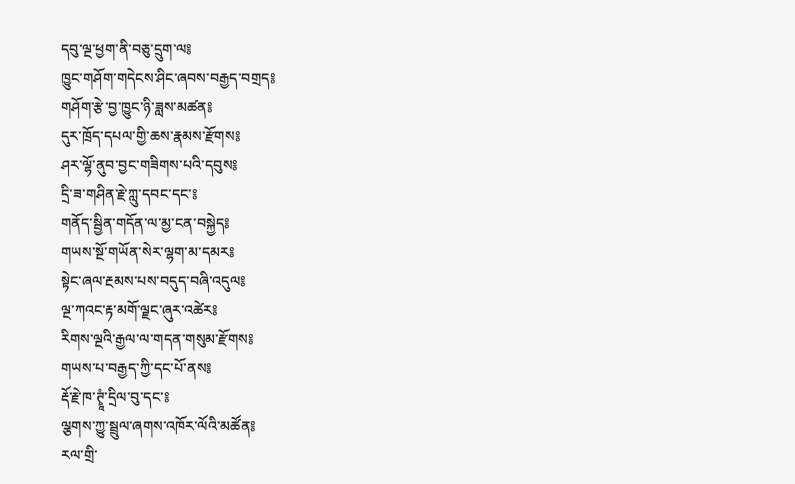དབུ་ལྔ་ཕྱག་ནི་བཅུ་དྲུག་ལ༔
ཁྱུང་གཤོག་གདེངས་ཤིང་ཞབས་བརྒྱད་བགྲད༔
གཤོག་རྩེ་བྱ་ཁྱུང་ཉི་ཟླས་མཚན༔
དུར་ཁྲོད་དཔལ་གྱི་ཆས་རྣམས་རྫོགས༔
ཤར་ལྷོ་ནུབ་བྱང་གཟིགས་པའི་དབུས༔
དྲི་ཟ་གཤིན་རྗེ་ཀླུ་དབང་དང་༔
གནོད་སྦྱིན་གདོན་ལ་མྱ་ངན་བསྐྱེད༔
གཡས་སྔོ་གཡོན་སེར་ལྷག་མ་དམར༔
སྟེང་ཞལ་རྔམས་པས་བདུད་བཞི་འདུལ༔
ལྔ་ཀའང་རྟ་མགོ་ལྗང་ཞུར་འཚེར༔
རིགས་ལྔའི་རྒྱལ་ལ་གདན་གསུམ་རྫོགས༔
གཡས་པ་བརྒྱད་ཀྱི་དང་པོ་ནས༔
རྡོ་རྗེ་ཁ་ཊྭཱཾ་དྲིལ་བུ་དང་༔
ལྕགས་ཀྱུ་སྦྲུལ་ཞགས་འཁོར་ལོའི་མཚོན༔
རལ་གྲི་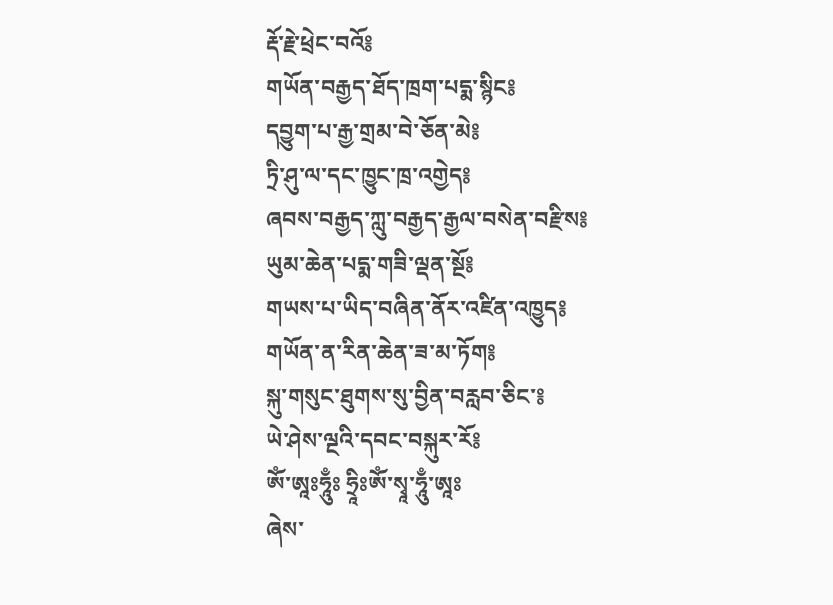རྡོ་རྗེ་ཕྲེང་བའོ༔
གཡོན་བརྒྱད་ཐོད་ཁྲག་པདྨ་སྙིང༔
དབྱུག་པ་རྒྱ་གྲམ་བེ་ཅོན་མེ༔
ཏྲི་ཤུ་ལ་དང་ཁྱུང་ཁྲ་འགྱེད༔
ཞབས་བརྒྱད་ཀླུ་བརྒྱད་རྒྱལ་བསེན་བརྫིས༔
ཡུམ་ཆེན་པདྨ་གཟི་ལྡན་སྔོ༔
གཡས་པ་ཡིད་བཞིན་ནོར་འཛིན་འཁྱུད༔
གཡོན་ན་རིན་ཆེན་ཟ་མ་ཏོག༔
སྐུ་གསུང་ཐུགས་སུ་བྱིན་བརླབ་ཅིང་༔
ཡེ་ཤེས་ལྔའི་དབང་བསྐུར་རོ༔
ཨོཾ་ཨཱཿཧཱུྃཿ ཧྲཱིཿཨོཾ་སྭཱ་ཧཱུྃ་ཨཱཿ
ཞེས་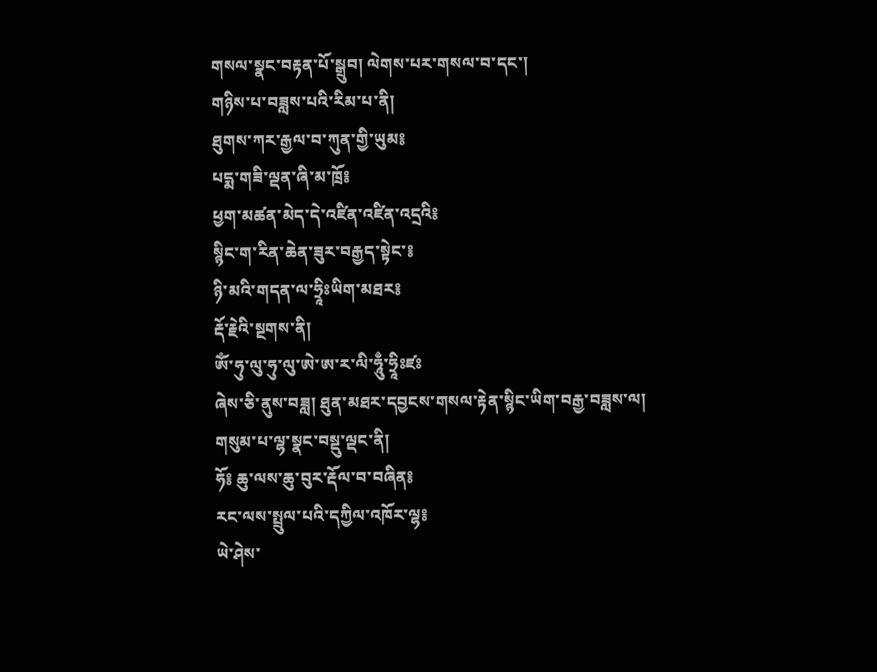གསལ་སྣང་བརྟན་པོ་སྒྲུབ། ལེགས་པར་གསལ་བ་དང་།
གཉིས་པ་བཟླས་པའི་རིམ་པ་ནི།
ཐུགས་ཀར་རྒྱལ་བ་ཀུན་གྱི་ཡུམ༔
པདྨ་གཟི་ལྡན་ཞི་མ་ཁྲོ༔
ཕྱག་མཚན་མེད་དེ་འཛིན་འཛིན་འདྲའི༔
སྙིང་ག་རིན་ཆེན་ཟུར་བརྒྱད་སྟེང་༔
ཉི་མའི་གདན་ལ་ཧྲཱིཿཡིག་མཐར༔
རྡོ་རྗེའི་སྔགས་ནི།
ཨོཾ་ཧུ་ལུ་ཧུ་ལུ་ཨེ་ཨ་ར་ལི་ཧཱུྃ་ཧྲཱིཿཛཿ
ཞེས་ཅི་ནུས་བཟླ། ཐུན་མཐར་དབྱངས་གསལ་རྟེན་སྙིང་ཡིག་བརྒྱ་བཟླས་ལ།
གསུམ་པ་ལྷ་སྣང་བསྡུ་ལྡང་ནི།
ཧོ༔ ཆུ་ལས་ཆུ་བུར་རྡོལ་བ་བཞིན༔
རང་ལས་སྤྲུལ་པའི་དཀྱིལ་འཁོར་ལྷ༔
ཡེ་ཤེས་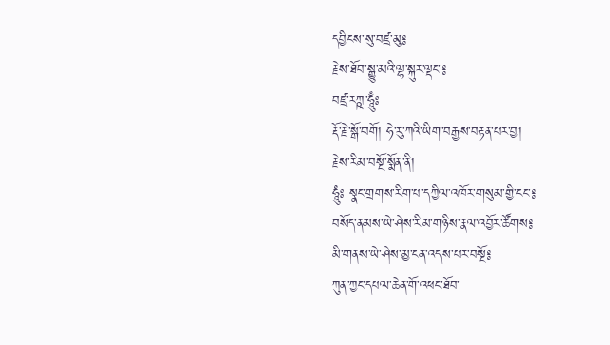དབྱིངས་སུ་བཛྲ་མུ༔
རྗེས་ཐོབ་སྒྱུ་མའི་ལྷ་སྐུར་ལྡང་༔
བཛྲ་རཀྵ་ཧཱུྃཿ
རྡོ་རྗེ་སྒོ་བགོ། ཧེ་རུ་ཀའི་ཡིག་བརྒྱས་བརྟན་པར་བྱ།
རྗེས་རིམ་བསྔོ་སྨོན་ནི།
ཧཱུཾཿ སྣང་གྲགས་རིག་པ་དཀྱིལ་འཁོར་གསུམ་གྱི་ངང་༔
བསོད་ནམས་ཡེ་ཤེས་རིམ་གཉིས་རྣལ་འབྱོར་ཚོགས༔
མི་གནས་ཡེ་ཤེས་མྱ་ངན་འདས་པར་བསྔོ༔
ཀུན་ཀྱང་དཔལ་ཆེན་གོ་འཕང་ཐོབ་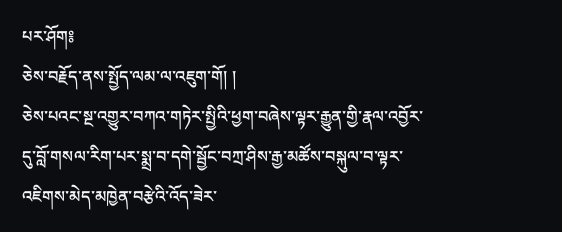པར་ཤོག༔
ཅེས་བརྗོད་ནས་སྤྱོད་ལམ་ལ་འཇུག་གོ། །
ཅེས་པའང་སྔ་འགྱུར་བཀའ་གཏེར་སྤྱིའི་ཕྱག་བཞེས་ལྟར་རྒྱུན་གྱི་རྣལ་འབྱོར་དུ་བློ་གསལ་རིག་པར་སྨྲ་བ་དགེ་སྦྱོང་བཀྲ་ཤིས་རྒྱ་མཚོས་བསྐུལ་བ་ལྟར་འཇིགས་མེད་མཁྱེན་བརྩེའི་འོད་ཟེར་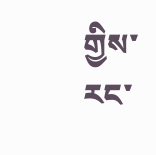གྱིས་རང་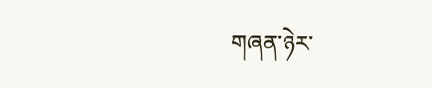གཞན་ཉེར་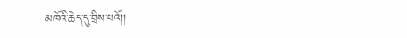མཁོའི་ཆེད་དུ་བྲིས་པའོ།།